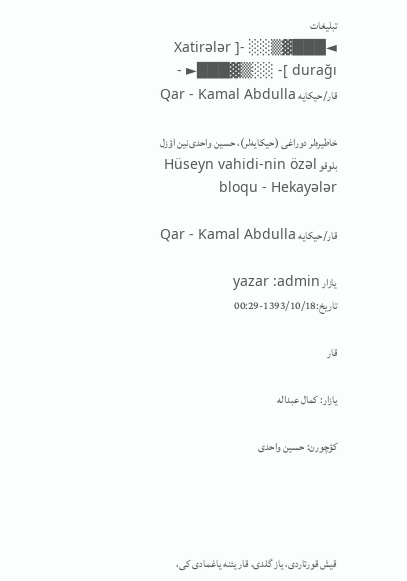تبلیغات
◄███▓▒░░ -[ Xatirələr durağı ]- ░░▒▓███► - قار/حیکایه Qar - Kamal Abdulla

خاطیره‌لر دوراغی (حیکایه‌لر)، حسین واحدی‌نین اؤزل بلوقو Hüseyn vahidi-nin özəl bloqu - Hekayələr

قار/حیکایه Qar - Kamal Abdulla

یازار yazar :admin
تاریخ:1393/10/18-00:29

قار

یازار: کمال عبداله

کؤچورن: حسین واحدی




قیش قورتاردی، یاز گلدی، قار یئنه یاغمادی کی،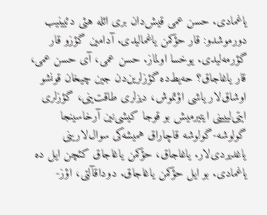یاغمادی. حسن عمی قیش‌دان بری ائله هئی دئیینیب دورموشدو: قار حؤکمن یاغما‌لیدی. آدامین گؤزو قار گؤرمه‌لیدی. یوخسا اولماز. حسن عمی، آی حسن عمی، قار یاغا‌جاق؟ حه‌یط‌ده گؤزلرین‌دن جین چیخان قونشو اوشاق‌لار یاشی اؤتموش، دیزلری طاقت‌ینی، گؤزلری ایتی‌لییینی ایتیرمیش بو قوجا کیشی‌نین آرخاسینجا گولوشه-گولوشه قاچا‌راق همیشه‌کی سوال‌لارینی یاغدیردی‌لار. یاغا‌جاق، حؤکمن یاغاجاق کئچن ایل ده یاغمادی. بو ایل حؤکمن یاغا‌جاق. دوداقآلتی، اؤز-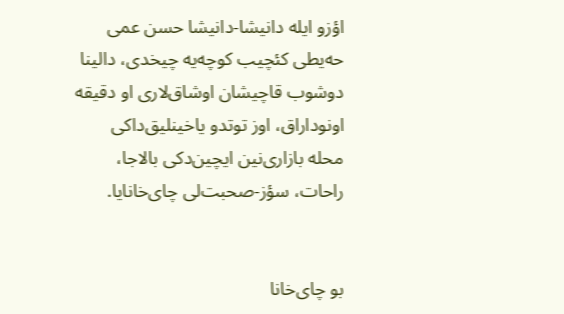اؤزو ایله دانیشا-دانیشا حسن عمی حه‌یطی کئچیب کوچه‌یه چیخدی، دالینا دوشوب قاچیشان اوشاق‌لاری او دقیقه اونودا‌راق، اوز توتدو یاخینلیق‌داکی محله بازاری‌نین ایچین‌دکی بالاجا، راحات، سؤز-صحبت‌لی چای‌خانایا.


بو چای‌خانا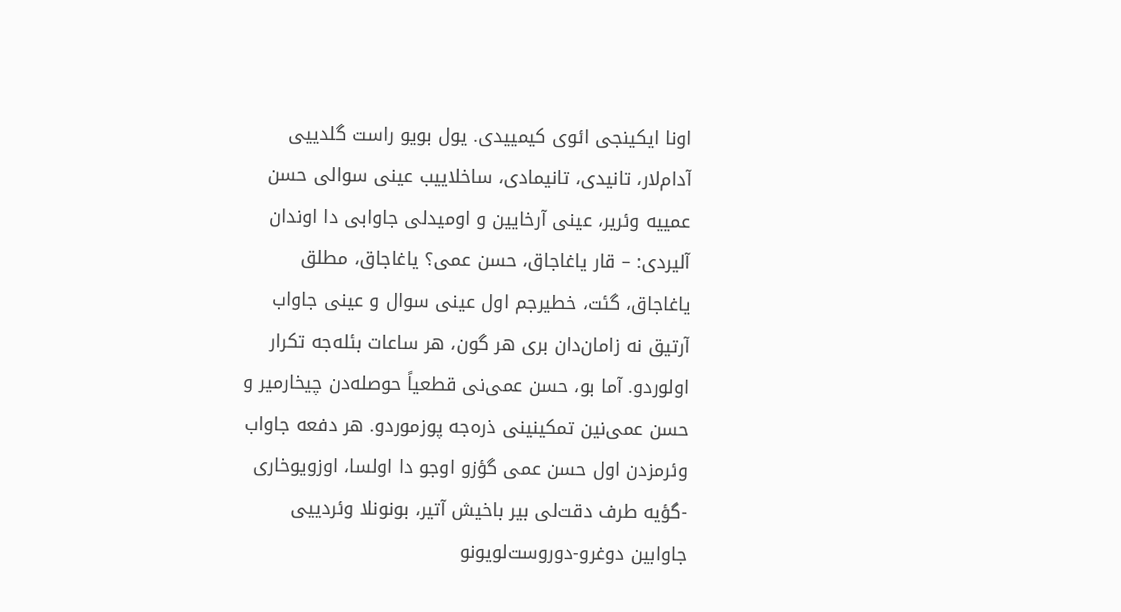اونا ایکینجی ائوی کیمییدی. یول بویو راست گلدییی آدام‌لار، تانیدی، تانیمادی، ساخلاییب عینی سوا‌لی حسن عمییه وئریر، عینی آرخایین و اومیدلی جاوابی دا اوندان آلیردی: – قار یاغا‌جاق، حسن عمی؟ یاغا‌جاق، مطلق یاغا‌جاق، گئت، خطیرجم اول عینی سوال و عینی جاواب آرتیق نه زامان‌دان بری هر گون، هر ساعات بئله‌جه تکرار اولوردو. آما بو، حسن عمی‌نی قطعیاً حوصله‌دن چیخارمیر و حسن عمی‌نین تمکینینی ذره‌جه پوزموردو. هر دفعه جاواب وئرمزدن اول حسن عمی گؤزو اوجو دا اولسا، اوزویوخاری -گؤیه طرف دقت‌لی بیر باخیش آتیر، بونونلا وئردییی جاوابین دوغرو-دوروست‌لویونو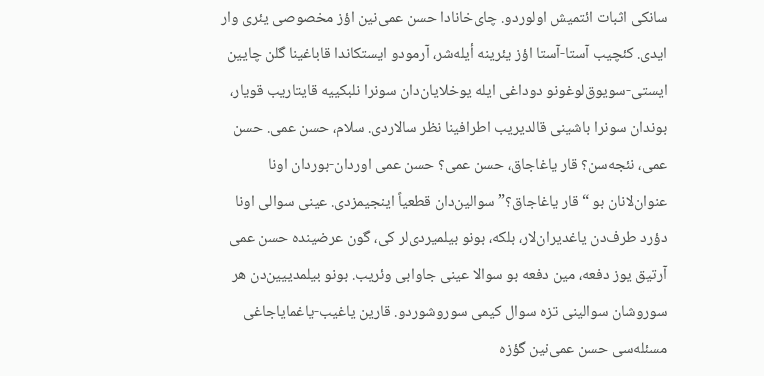سانکی اثبات ائتمیش اولوردو. چای‌خانادا حسن عمی‌نین اؤز مخصوصی یئری وار ایدی. کئچیب آستا-آستا اؤز یئرینه أیله‌شر، آرمودو ایستکاندا قاباغینا گلن چایین ایستی-سویوق‌لوغونو دوداغی ایله یوخلایان‌دان سونرا نلبکییه قایتاریب قویار، بوندان سونرا باشینی قالدیریب اطرافینا نظر سالاردی. سلام، حسن عمی. حسن عمی، نئجه‌سن؟ قار یاغا‌جاق، حسن عمی؟ حسن عمی اوردان-بوردان اونا عنوان‌لانان بو “قار یاغا‌جاق؟” سوالین‌دان قطعیاً اینجیمزدی. عینی سوا‌لی اونا دؤرد طرف‌دن یاغدیران‌لار، بلکه، بونو بیلمیردی‌لر کی، گون عرضینده حسن عمی آرتیق یوز دفعه، مین دفعه بو سوالا عینی جاوابی وئریب. بونو بیلمدییین‌دن هر سوروشان سوالینی تزه سوال کیمی سوروشوردو. قارین یاغیب-یاغمایاجاغی مسئله‌سی حسن عمی‌نین گؤزه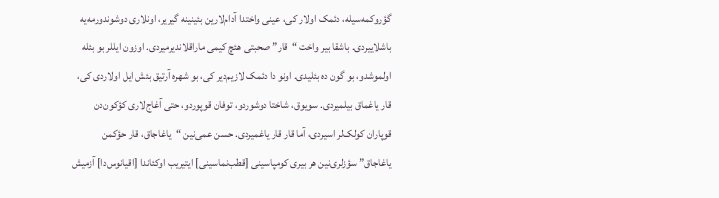گؤروکمه‌سیله، دئمک اولار کی، عینی واختدا آدام‌لارین بئینینه گیریر، اونلاری دوشوندورمه‌یه باشلاییردی. باشقا بیر واخت “قار” صحبتی هئچ کیمی ماراقلاندیرمیردی. اوزون ایللر بو بئله اولموشدو، بو گون ده بئلیدی. اونو دا دئمک لازیم‌دیر کی، بو شهره آرتیق بئش ایل اولاردی کی، قار یاغماق بیلمیردی. سویوق، شاختا دوشوردو، توفان قوپوردو، حتی آغاج‌لاری کؤکون‌دن قوپاران کولک‌لر اسیردی، آما قار قار یاغمیردی. حسن عمی‌نین “یاغا‌جاق، قار حؤکمن یاغا‌جاق” سؤزلری‌نین هر بیری کومپاسینی [قطب‌نماسینی] ایتیریب اوکئاندا [اقیانوس‌دا] آزمیش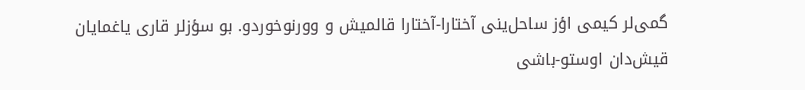گمی‌لر کیمی اؤز ساحل‌ینی آختارا-آختارا قالمیش و وورنوخوردو. بو سؤزلر قاری یاغمایان قیش‌دان اوستو-باشی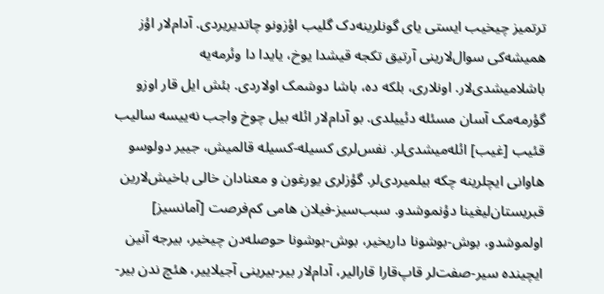ترتمیز چیخیب ایستی یای گونلرینه‌دک گلیب اؤزونو چاتدیریردی. آدام‌لار اؤز همیشه‌کی سوال‌لارینی آرتیق تکجه قیشدا یوخ، یایدا دا وئرمه‌یه باشلامیشدی‌لار. اونلاری، بلکه ده، باشا دوشمک اولاردی. بئش ایل قار اوزو گؤرمه‌مک آسان مسئله دئییلدی. بو آدام‌لار ائله بیل چوخ واجب نه‌ییسه سالیب قئیب [غیب] ائله‌میشدی‌لر. نفس‌لری کسیله-کسیله قالمیش، جییر دولوسو هاوانی ایچلرینه چکه بیلمیردی‌لر. گؤزلری یورغون و معنا‌دان خالی باخیش‌لارین قبریستان‌لیغینا دؤنموشدو. سبب‌سیز-فیلان هامی کم‌فرصت [آمانسیز] اولموشدو، بوش-بوشونا داریخیر، بوش-بوشونا حوصله‌دن چیخیر، بیرجه آنین ایچینده سیر-صفت‌لر قاپ‌قارا قارالیر، آدام‌لار بیر-بیرینی آجیلاییر، هئچ ندن بیر-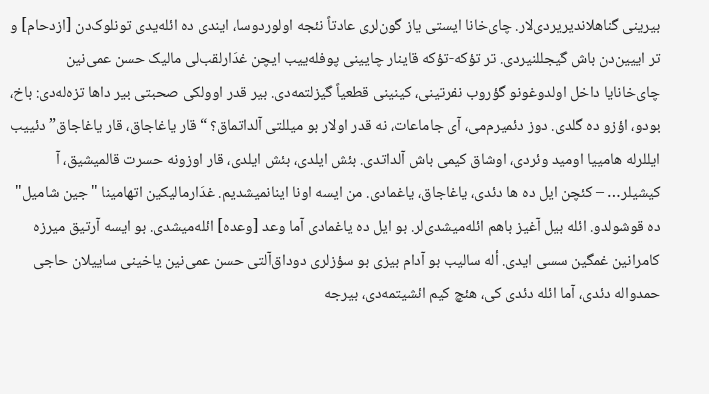بیرینی گناهلاندیریردی‌لار. چای‌خانا ایستی یاز گون‌لری عادتاً نئجه اولوردوسا، ایندی ده ائله‌یدی تونلوک‌دن [ازدحام] و تر اییین‌دن باش گیجللنیردی. تر تؤکه-تؤکه قاینار چایینی پوفله‌ییب ایچن غدَارلقب‌لی مالیک حسن عمی‌نین چای‌خانایا داخل اولدوغونو گؤروب نفرتینی، کینینی قطعیاً گیزلتمه‌دی. بیر قدر اوولکی صحبتی بیر داها تزه‌له‌دی: باخ، بودو، اؤزو ده گلدی. دوز دئمیرم‌می، آی جاماعات، نه قدر اولار بو میللتی آلداتماق؟ “قار یاغا‌جاق، قار یاغا‌جاق” دئییب ایللرله هامییا اومید وئردی، اوشاق کیمی باش آلداتدی. بئش ایلدی، بئش ایلدی، قار اوزونه حسرت قالمیشیق، آ کیشیلر… – کئچن ایل ده ها دئدی، یاغا‌جاق، یاغمادی. من ایسه اونا اینانمیشدیم. غدَارمالیکین اتهامینا "جین شامیل" ده قوشولدو. ائله بیل آغیز باهم ائله‌میشدی‌لر. بو ایل ده یاغمادی آما وعد [وعده] ائله‌میشدی. بو ایسه آرتیق میرزه کامرانین غمگین سسی ایدی. أله سالیب بو آدام بیزی بو سؤزلری دوداق‌آلتی حسن عمی‌نین یاخینی ساییلان حاجی حمدواله دئدی، آما ائله دئدی کی، هئچ کیم ائشیتمه‌دی، بیرجه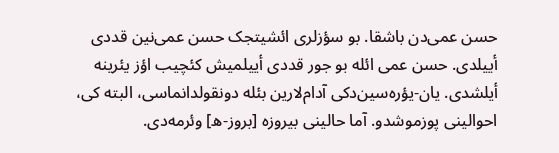حسن عمی‌دن باشقا. بو سؤزلری ائشیتجک حسن عمی‌نین قددی أییلدی. حسن عمی ائله بو جور قددی أییلمیش کئچیب اؤز یئرینه أیلشدی. یان-یؤره‌سین‌دکی آدام‌لارین بئله دونقولدانماسی، البته کی، احوالینی پوزموشدو. آما حالینی بیروزه [بروز-ه] وئرمه‌دی.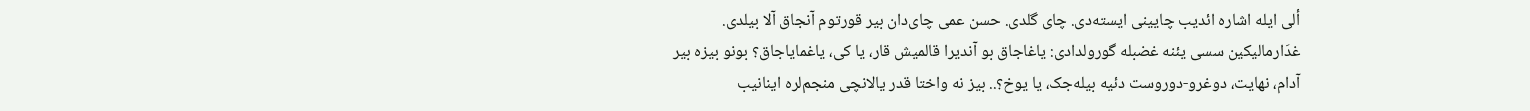ألی ایله اشاره ائدیب چایینی ایسته‌دی. چای گلدی. حسن عمی چای‌دان بیر قورتوم آنجاق آلا بیلدی. غدَارمالیکین سسی یئنه غضبله گورولدادی: یاغا‌جاق بو آندیرا قالمیش قار، یا کی، یاغمایا‌جاق؟ بونو بیزه بیر آدام، نهایت، دوغرو-دوروست دئیه بیله‌جک، یا یوخ؟.. بیز نه واختا قدر یالانچی منجم‌لره اینانیب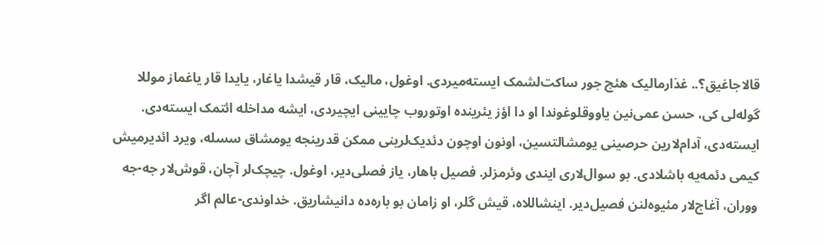قالاجاغیق؟.. غدَارمالیک هئچ جور ساکت‌لشمک ایسته‌میردی. اوغول، مالیک، قار قیشدا یاغار، یایدا قار یاغماز موللا گوله‌لی کی، حسن عمی‌نین یاووقلوغوندا او دا اؤز یئرینده اوتوروب چایینی ایچیردی، ایشه مداخله ائتمک ایسته‌دی. ایسته‌دی، آدام‌لارین حرصینی یومشالتسین، اونون اوچون دئدیک‌لرینی ممکن قدرینجه یومشاق سسله، ویرد ائدیرمیش کیمی دئمه‌یه باشلادی. بو سوال‌لاری ایندی وئرمزلر. فصیل باهار، یاز فصلی‌دیر، اوغول. چیچک‌لر آچان، قوش‌لار جه-جه ووران، آغاج‌لار مئیوه‌لنن فصیل‌دیر. اینشاللاه، قیش گلر، او زامان بو باره‌ده دانیشاریق. خداوندی-عالم اگر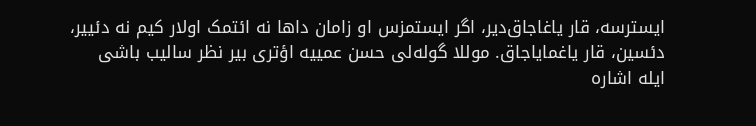ایسترسه، قار یاغا‌جاق‌دیر، اگر ایستمزس او زامان داها نه ائتمک اولار کیم نه دئییر، دئسین، قار یاغمایا‌جاق. موللا گوله‌لی حسن عمییه اؤتری بیر نظر سالیب باشی ایله اشاره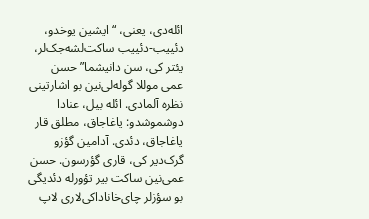ائله‌دی، یعنی، “ایشین یوخدو، دئییب-دئییب ساکت‌لشه‌جک‌لر، یئتر کی، سن دانیشما” حسن عمی موللا گوله‌لی‌نین بو اشارتینی نظره آلمادی. ائله بیل، عنادا دوشموشدو: یاغا‌جاق، مطلق قار یاغا‌جاق، دئدی. آدامین گؤزو گرک‌دیر کی، قاری گؤرسون. حسن عمی‌نین ساکت بیر تؤورله دئدیگی بو سؤزلر چای‌خانا‌داکی‌لاری لاپ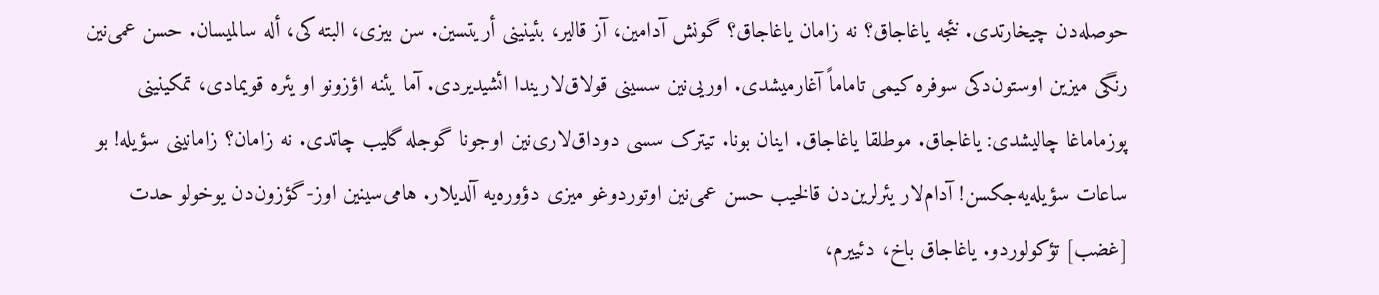حوصله‌دن چیخارتدی. نئجه یاغا‌جاق؟ نه زامان یاغا‌جاق؟ گونش آدامین، آز قالیر، بئینینی أریتسین. سن بیزی، البته کی، أله سالمیسان. حسن عمی‌نین رنگی میزین اوستون‌دکی سوفره کیمی تاماماً آغارمیشدی. اوریی‌نین سسینی قولاق‌لاریندا ائشیدیردی. آما یئنه اؤزونو او یئره قویمادی، تمکینینی پوزماماغا چالیشدی: یاغا‌جاق. موطلقا یاغا‌جاق. اینان بونا. تیترک سسی دوداق‌لاری‌نین اوجونا گوجله گلیب چاتدی. نه زامان؟ زامانینی سؤیله! بو ساعات سؤیله‌یه‌جکسن! آدام‌لار یئرلرین‌دن قالخیب حسن عمی‌نین اوتوردوغو میزی دؤوره‌یه آلدیلار. هامی‌سینین اوز-گؤزون‌دن یوخولو حدت [غضب] تؤکولوردو. یاغاجاق باخ، دئییرم،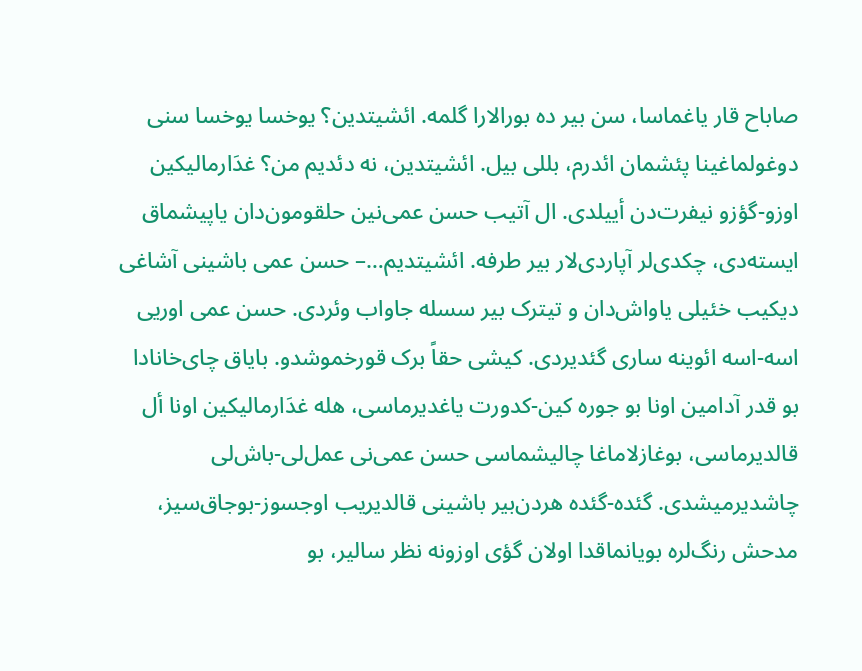صاباح قار یاغماسا، سن بیر ده بورا‌لارا گلمه. ائشیتدین؟ یوخسا یوخسا سنی دوغولماغینا پئشمان ائدرم، بللی بیل. ائشیتدین، نه دئدیم من؟ غدَارمالیکین اوزو-گؤزو نیفرت‌دن أییلدی. ال آتیب حسن عمی‌نین حلقومون‌دان یاپیشماق ایسته‌دی، چکدی‌لر آپاردی‌لار بیر طرفه. ائشیتدیم…– حسن عمی باشینی آشاغی دیکیب خئیلی یاواش‌دان و تیترک بیر سسله جاواب وئردی. حسن عمی اوریی اسه-اسه ائوینه ساری گئدیردی. کیشی حقاً برک قورخموشدو. بایاق چای‌خانادا بو قدر آدامین اونا بو جوره کین-کدورت یاغدیرماسی، هله غدَارمالیکین اونا أل قالدیرماسی، بوغازلاماغا چالیشماسی حسن عمی‌نی عمل‌لی-باش‌لی چاشدیرمیشدی. گئده-گئده هردن‌بیر باشینی قالدیریب اوجسوز-بوجاق‌سیز، مدحش رنگ‌لره بویانماقدا اولان گؤی اوزونه نظر سالیر، بو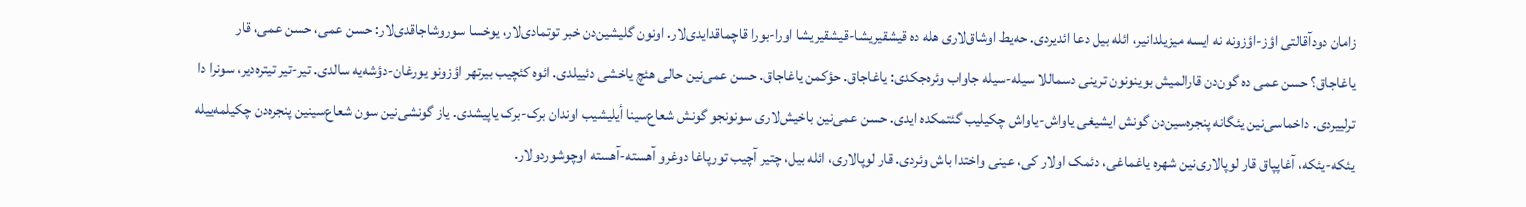زامان دودآقالتی اؤز-اؤزونه نه ایسه میزیلدانیر، ائله بیل دعا ائدیردی. حه‌یط اوشاق‌لاری هله ده قیشقیریشا-قیشقیریشا اورا-بورا قاچماقدایدی‌لار. اونون گلیشین‌دن خبر توتمادی‌لار، یوخسا سوروشا‌جاقدی‌لار: حسن عمی، حسن عمی، قار یاغا‌جاق؟ حسن عمی ده گون‌دن قارالمیش بوینونون ترینی دسماللا سیله-سیله جاواب وئره‌جکدی: یاغا‌جاق. حؤکمن یاغا‌جاق. حسن عمی‌نین حالی هئچ یاخشی دئییلدی. ائوه کئچیب بیرتهر اؤزونو یورغان-دؤشه‌یه سالدی. تیر-تیر تیتره‌دیر، سونرا دا ترلییردی. داخماسی‌نین یئگانه پنجره‌سین‌دن گونش ایشیغی یاواش-یاواش چکیلیب گئتمکده ایدی. حسن عمی‌نین باخیش‌لاری سونونجو گونش شعاع‌سینا أیلیشیب اوندان برک-برک یاپیشدی. یاز گونشی‌نین سون شعاع‌سینین پنجره‌دن چکیلمه‌ییله یئکه-یئکه، آغاپپاق قار لوپا‌لاری‌نین شهره یاغماغی، دئمک اولار کی، عینی واختدا باش وئردی. قار لوپا‌لاری، ائله بیل، چتیر آچیب تورپاغا دوغرو آهسته-آهسته اوچوشوردولار.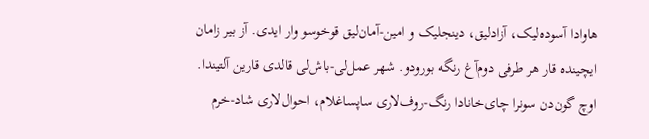هاوادا آسوده‌لیک، آزادلیق، دینجلیک و امین-آمان‌لیق قوخوسو وار ایدی. آز بیر زامان ایچینده قار هر طرفی دوم‌آغ رنگه بورودو. شهر عمل‌لی-باش‌لی قالدی قارین آلتیندا.  اوچ گون‌دن سونرا چای‌خانادا رنگ-روف‌لاری ساپساغلام، احوال‌لاری شاد-خرم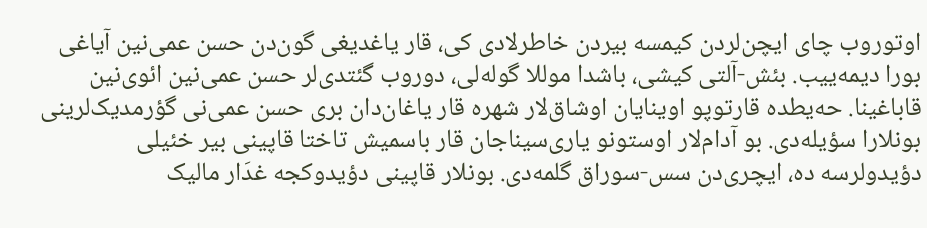اوتوروب چای ایچن‌لردن کیمسه بیردن خاطرلادی کی، قار یاغدیغی گون‌دن حسن عمی‌نین آیاغی بورا دیمه‌ییب. بئش-آلتی کیشی، باشدا موللا گوله‌لی، دوروب گئتدی‌لر حسن عمی‌نین ائوی‌نین قاباغینا. حه‌یطده قارتوپو اوینایان اوشاق‌لار شهره قار یاغان‌دان بری حسن عمی‌نی گؤرمدیک‌لرینی بونلارا سؤیله‌دی. بو آدام‌لار اوستونو یاری‌سیناجان قار باسمیش تاختا قاپینی بیر خئیلی دؤیدولرسه ده، ایچری‌دن سس-سوراق گلمه‌دی. بونلار قاپینی دؤیدوکجه غدَار مالیک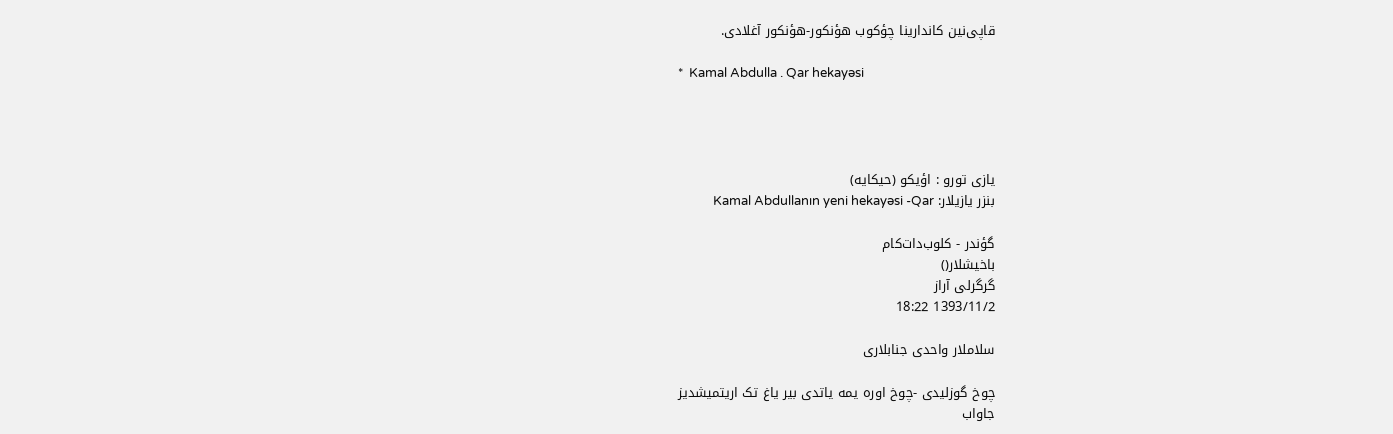قاپی‌نین کاندارینا چؤکوب هؤنکور-هؤنکور آغلادی.

*  Kamal Abdulla . Qar hekayəsi




یازی تورو : اؤیكو (حیكایه)
بنزر یازیلار: Kamal Abdullanın yeni hekayəsi -Qar

گؤندر - کلوب‌دات‌کام
باخیشلار()
گرگرلی آراز
1393/11/2 18:22

سلاملار واحدی جنابلاری

چوخ گوزلیدی -چوخ اوره یمه یاتدی بیر یاغ تک اریتمیشدیز
جاواب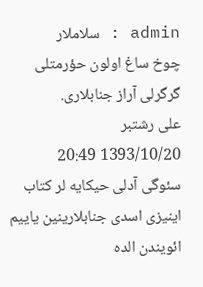admin : سلاملار
چوخ ساغ اولون حؤرمتلی گرگرلی آراز جنابلاری.
علی رشتبر
1393/10/20 20:49
سئوگی آدلی حیكایه لر كتاب اینیزی اسدی جنابلارینین یاییم ائویندن الده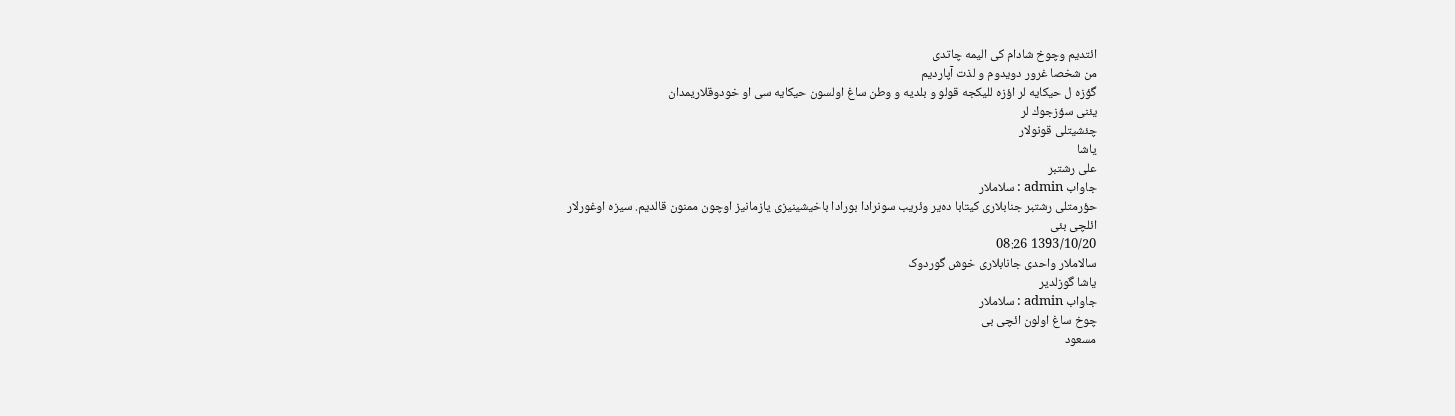ائتدیم وچوخ شادام كی الیمه چاتدی
من شخصا غرور دویدوم و لذت آپاردیم
گؤزه ل حیكایه لر اؤزه للیكجه قولو و بلدیه و وطن ساغ اولسون حیكایه سی او خودوقلاریمدان
یئنی سؤزجوك لر
چئشیتلی قونولار
یاشا
علی رشتبر
جاواب admin : سلاملار
حؤرمتلی رشتبر جنابلاری کیتابا ده‌یر وئریب سونرادا بورادا باخیشینیزی یازمانیز اوچون ممنون قالدیم. سیزه اوغورلار
ائلچی بئی
1393/10/20 08:26
سالاملار واحدی جانابلاری خوش گوردوک
یاشا گوزلدیر
جاواب admin : سلاملار
چوخ ساغ اولون ائچی بی
مسعود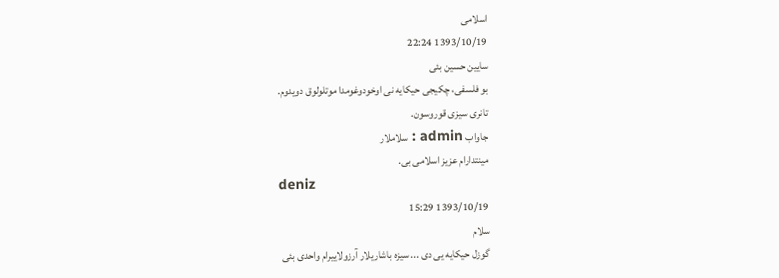اسلامی
1393/10/19 22:24
سایین حسین بئی
بو فلسفی، چکیجی حیکایه نی اوخودوغومدا موتلولوق دویدوم.
تانری سیزی قوروسون.
جاواب admin : سلاملار
مینتدارام عزیز اسلامی بی.
deniz
1393/10/19 15:29
سلام
گوزل حیکایه یی دی ... سیزه باشاریلار آرزولاییرام واحدی بئی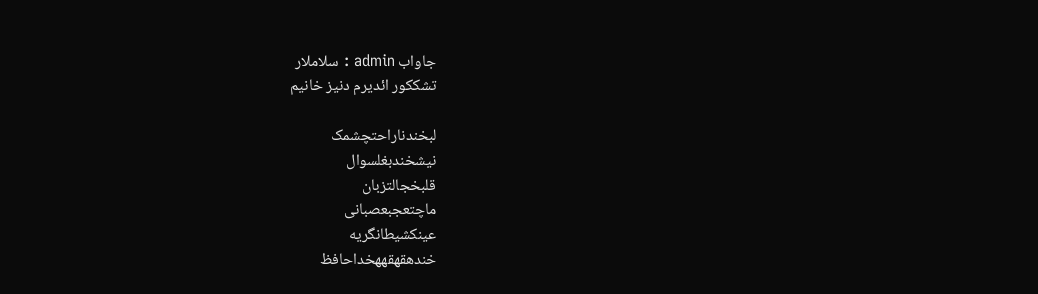جاواب admin : سلاملار
تشککور ائدیرم دنیز خانیم

لبخندناراحتچشمک
نیشخندبغلسوال
قلبخجالتزبان
ماچتعجبعصبانی
عینکشیطانگریه
خندهقهقههخداحافظ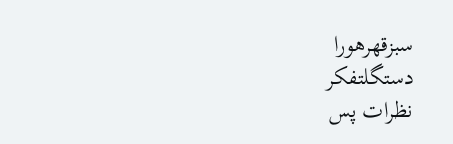سبزقهرهورا
دستگلتفکر
نظرات پس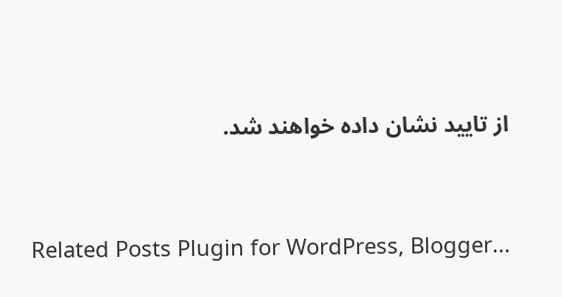از تایید نشان داده خواهند شد.


Related Posts Plugin for WordPress, Blogger...